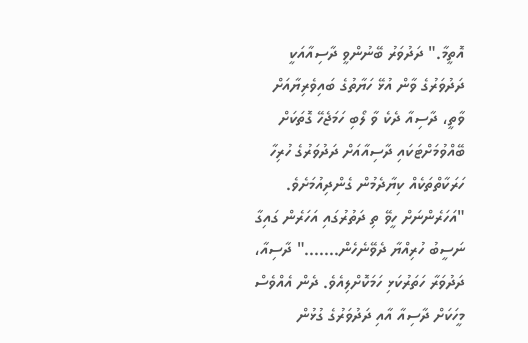އޮތީމާ." ދަދުވަރު ބޭނުންވީ ދާސިއާއަކީ ދަދުވަރުގެ ވާން އުޅޭ ހަޔާތުގެ ބައިވެރިޔާއަށް ވާތީ، ދާސިއާ ދެކެ ވާ ލޯބި ހަމަޖެހޭ ގޮތަކަށް ބޭއްވުމަށްޓަކައި ދާސިއާއަށް ދަދުވަރުގެ ހުރިހާ ހަރަކާތްތަކެއް ކިޔާދެމުން ގެންދިއުމަށެވެ. "އަހަރެންނަށް ހީވޭ ތި ދަތުރުގައި އަހަރެން ގައިގާ ނަސީބު ހުރިއްޔާ ދެވޭނެހެން......." ދާސިއާ، ދަދުވަރާ ހަތަރުކަޅި ހަމަކޮށްލިއެވެ. ދެން އެއްވެސް މީހަކަށް ދާސިއާ އާއި ދަދުވަރުގެ ގުޅުން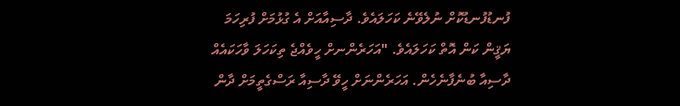ފުނޑުފުނޑުކޮށް ނުލެވޭނެ ކަހަލައެވެ. ދާސިއާއަށް އެ ގުޅުމަށް ފުރިހަމަ ޔަޤީން ކަން އޮތް ކަހަލައެވެ. "އަހަރެންނށް ހީވެއްޖެ ތިކަހަލަ ވާހަކައެއް ދާސިއާ ބުނެފާނެހެން. އަހަރެންނަށް ހީވޭ ދާސިއާ ރަސްގެތީމަށް ދާން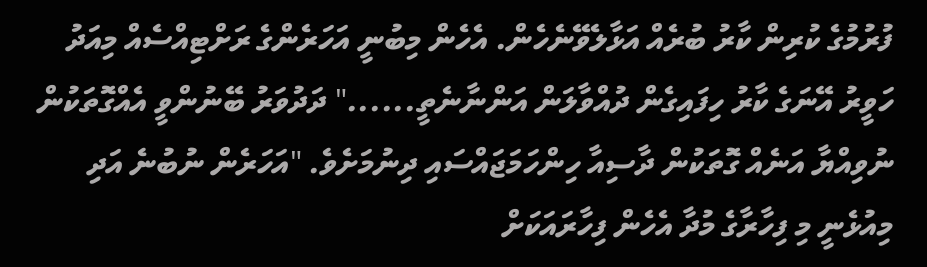ފުރުމުގެ ކުރިން ކާރު ބުރެއް އަޅާލެވޭނެހެން. އެހެން މިބުނީ އަހަރެންގެ ރަށްޓިއްސެއް މިއަދު ހަވީރު އޭނަގެ ކާރު ހިފައިގެން ދުއްވާލަން އަންނާނެތީ......" ދަދުވަރު ބޭނުންވީ އެއްގޮތަކުން ނުވިއްޔާ އަނެއް ގޮތަކުން ދާސިއާ ހިންހަމަޖައްސައި ދިނުމަށެވެ. "އަހަރެން ނުބުނެ އަދި މިއުޅެނީ މި ފިހާރާގެ މުދާ އެހެން ފިހާރައަކަށް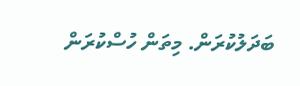ބަދަލުކުރަން. މިތަން ހުސްކުރަން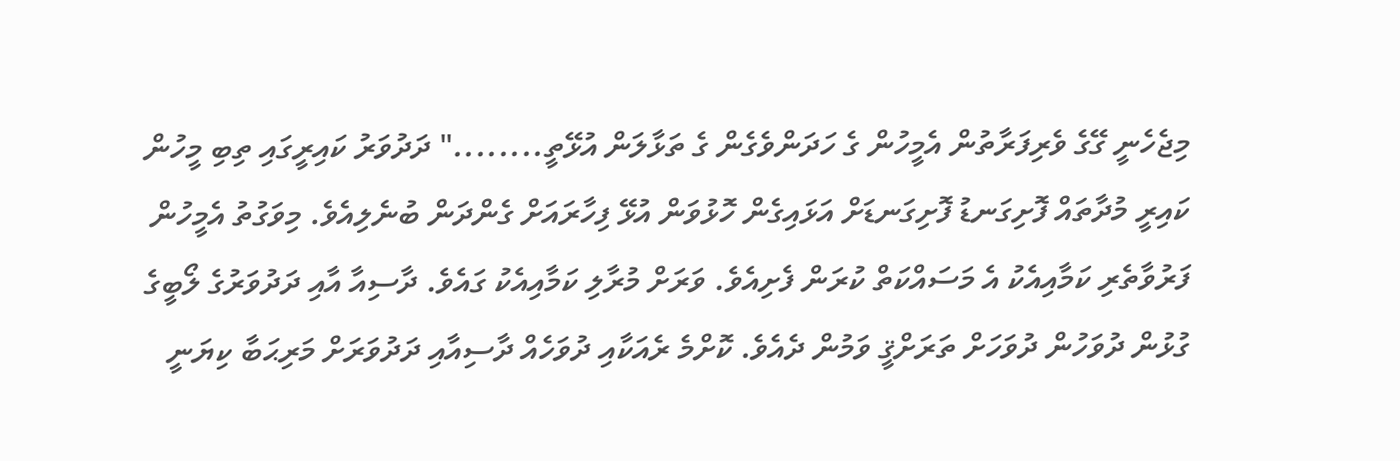މިޖެހެނީ ގޭގެ ވެރިފަރާތުން އެމީހުން ގެ ހަދަންވެގެން ގެ ތަޅާލަން އުޅޭތީ........" ދަދުވަރު ކައިރީގައި ތިބި މީހުން ކައިރީ މުދާތައް ފޮށިގަނޑު ފޮށިގަނޑަށް އަޅައިގެން ހޮޅުވަން އުޅޭ ފިހާރައަށް ގެންދަން ބުނެލިއެވެ. މިވަގުތު އެމީހުން ފަރުވާތެރި ކަމާއިއެކު އެ މަސައްކަތް ކުރަން ފެށިއެވެ. ވަރަށް މުރާލި ކަމާއިއެކު ގައެވެ. ދާސިއާ އާއި ދަދުވަރުގެ ލޯބީގެ ގުޅުން ދުވަހުން ދުވަހަށް ތަރަށްޤީ ވަމުން ދެއެވެ. ކޮށްމެ ރެއަކާއި ދުވަހެއް ދާސިއާއި ދަދުވަރަށް މަރިޙަބާ ކިޔަނީ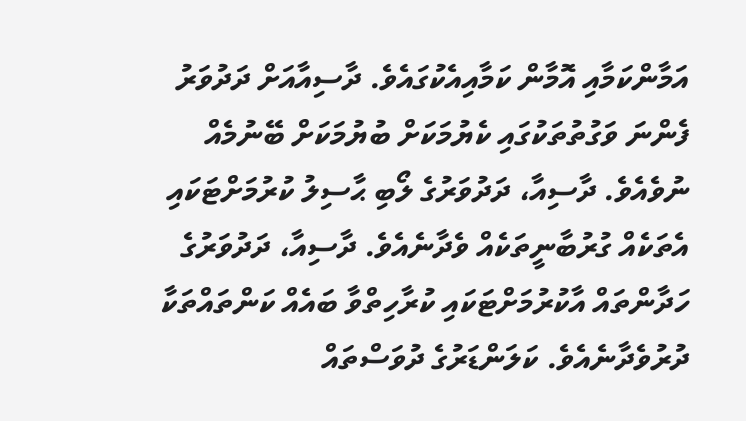އަމާންކަމާއި އޮމާން ކަމާއިއެކުގައެވެ. ދާސިއާއަށް ދަދުވަރު ފެންނަ ވަގުތުތަކުގައި ކެޔުމަކަށް ބުޔުމަކަށް ބޭނުމެއް ނުވެއެވެ. ދާސިއާ، ދަދުވަރުގެ ލޯބި ޙާސިލު ކުރުމަށްޓަކައި އެތަކެއް ގުރުބާނީތަކެއް ވެދާނެއެވެ. ދާސިއާ، ދަދުވަރުގެ ހަދާންތައް އާކުރުމަށްޓަކައި ކުރާހިތްވާ ބައެއް ކަންތައްތަކާ ދުރުވެދާނެއެވެ. ކަލަންޑަރުގެ ދުވަސްތައް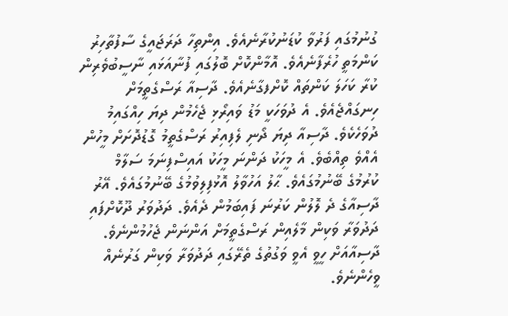ގުނުމުގައި ފަރުވާ ކުޑަނުކުރާނެއެވެ. އިންތިހާ ދަރަޖައީގެ ސާފުތާހިރު ކަންމަތީ ހުރެފާނެއެވެ. އޮމާންކޮށް ބޮލުގައި ފުނާއަޅައި ނާސީބުވެރިން ކުރާ ކަހަލަ ކަންތައް ކޮށްފގާނެއެވެ. ދާސިއާ ރަސްގެތީމަށް ހިނގައްޖެއެވެ. އެ ދުވަހަކީ މަޑު ވައިރޯޅި ޖެހެމުން ދިޔަ ހިއްގައިމު ދުވަހެކެވެ. ދާސިއާ ދިޔަ ދޯނި ލެފިއިރު ރަސްގެތީމު ގޮޑުދޮށަށް މީހުން އެއްވެ ތިއްބެވެ. އެ މީހަކު ދަންނަ މީހަކު އައިސްފިނަމަ ސަލާމް ކުރުމުގެ ބޭނުމުގައެވެ. ޙާލު އަހުވާލު އޮޅުފިލިވުމުގެ ބޭނުމުގައެވެ. އޭރު ދާސިއާގެ ދެ ލޮލުން ކަރުނަ ފައިބަމުން ދެއެވެ. ދަދުވަރު ދޫކޮށްފައި ދަދުވަރާ ވަކިން މާލެއިން ރަސްގެތީމަށް އަންނަން ޖެހުމުންނެވެ. ދާސިއާއަށް ހީވީ އެވީ ވަގުތުގެ ތެރޭގައި ދަދުވަރާ ވަކިން ގަރުނެއް ވީހެންނެވެ.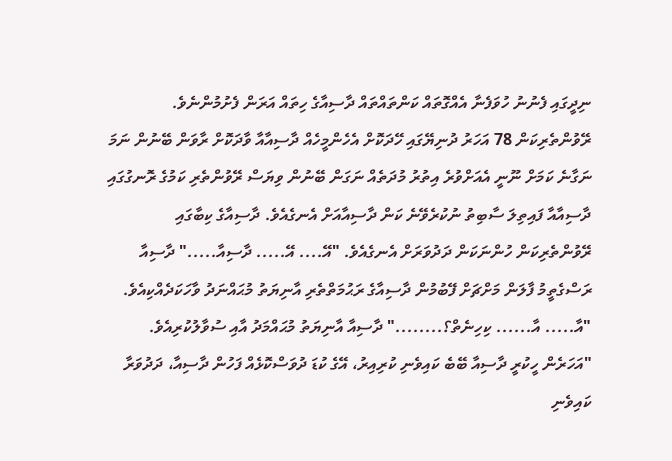ނިދީގައި ފެނުނު ހުވަފެނާ އެއްގޮތައް ކަންތައްތައް ދާސިއާގެ ހިތައް އަރަން ފެށުމުންނެވެ. ރޭވުންތެރިކަން 78 އަހަރު ދުނިޔޭގައި ހޭދަކޮށް އެހެންމީހެއް ދާސިއާއާ ވާދަކޮށް ރާވަން ބޭނުން ނަމަ ނަގާނެ ކަމަށް ނޫނީ އެއަށްވުރެ އިތުރު މުދަތެއް ނަގަން ބޭނުން ވިޔަސް ރޭވުންތެރި ކަމުގެ ރޮނގުގައި ދާސިއާއާ ފައިތިލަ ސާބިތު ނުކުރެވޭނެ ކަން ދާސިއާއަށް އެނގެއެވެ. ދާސިއާގެ ކިބާގައި ރޭވުންތެރިކަން ހުންނަކަން ދަދުވަރަށް އެނގެއެވެ. "އޭ.... އޭ..... ދާސިއާ....." ދާސިއާ ރަސްގެތީމު ފާލަން މަށްޗަށް ފޭބުމުން ދާސިއާގެ ރަޙުމަތްތެރި އާނިޔަތު މުޙައްނަދު ވާހަކަދެއްކިއެވެ. "އާ..... އާ...... ކިހިނެތް؟........" ދާސިއާ އާނިޔަތު މުޙައްމަދު އާއި ސުވާލުކުރިއެވެ. "އަހަރެން ހީކުރީ ދާސިއާ ބޭބެ ކައިވެނި ކުރިއިރު، އޭގެ ކުޑަ ދުވަސްކޮޅެއް ފަހުން ދާސިއާ، ދަދުވަރާ ކައިވެނި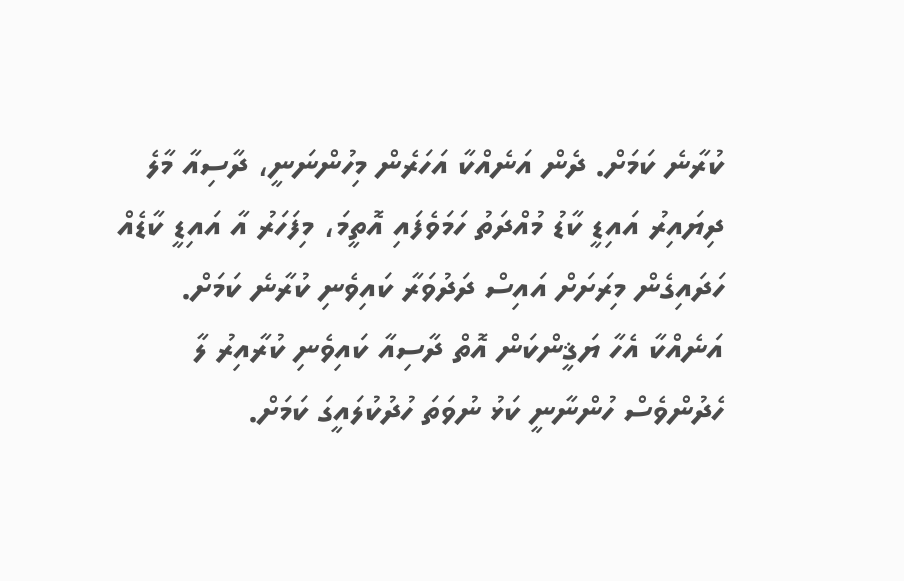ކުރާނެ ކަމަށް. ދެން އަނެއްކާ އަހަރެން މިހުންނަނީ، ދާސިއާ މާލެ ދިޔައިރު އައިޑީ ކާޑު މުއްދަތު ހަމަވެފައި އޮތީމަ، މިފަހަރު އާ އައިޑީ ކާޑެއް ހަދައިގެން މިރަށަށް އައިސް ދަދުވަރާ ކައިވެނި ކުރާނެ ކަމަށް. އަނެއްކާ އެހާ ޔަޤީންކަން އޮތް ދާސިއާ ކައިވެނި ކުރާއިރު ލާ ހެދުންވެސް ހުންނާނީ ކަޅު ނުވަތަ ހުދުކުލައީގަ ކަމަށް.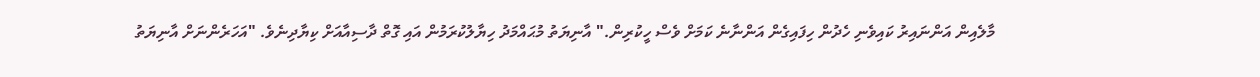މާލެއިން އަންނައިރު ކައިވެނި ހެދުން ހިފައިގެން އަންނާނެ ކަމަށް ވެސް ހީކުރިން." އާނިޔަތު މުޙައްމަދު ހިޔާލުކުރަމުން އައި ގޮތް ދާސިއާއަށް ކިޔާދިނެވެ. "އަހަރެންނަށް އާނިޔަތު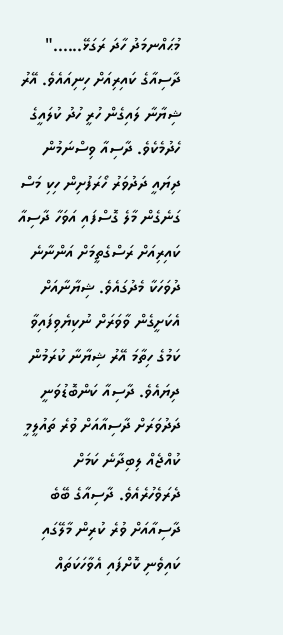މުޙައްނމަދު ހާދަ ރަގަޅޭ......" ދާސިއާގެ ކައިރިއަށް ހިނިއައެވެ. އޭރު ޝިޔާނާ ލައިގެން ހުރީ ހުދު ކުލައީގެ ހެދުމެކެވެ. ދާސިއާ ވިސްނަމުން ދިޔައީ ދަދުވަރު ހޯރަފުށިން ހިކި މަސް ގަނެގެން މާލެ ގޮސްފައި އަވަހާ ދާސިއާ ކައިރިއަށް ރަސްގެތީމަށް އަންނާނެ ދުވަހަކާ މެދުގައެވެ. ޝިޔާނާއަށް އެކަށީގެން ވާވަރަށް ނުކިޔެވިފައިވާ ކަމުގެ ހިތާމަ އޭރު ޝިޔާނާ ކުރަމުން ދިޔައެވެ. ދާސިއާ ކަންބޮޑުވަނީ ދަދުވަރަށް ދާސިއާއަށް ވުރެ ތައުލީމީ ކުއްޖެއް ލިބިދާނެ ކަމަށް ދެރަވެހުރެއެވެ. ދާސިއާގެ ބޭބެ ދާސިއާއަށް ވުރެ ކުރިން މާލޭގައި ކައިވެނި ކޮށްފައި އެވާހަކަތައް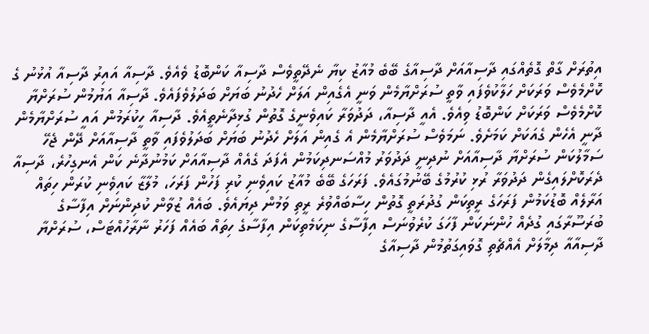އިތުރަށް ގާތް ގޮތެއްގައި ދާސިއާއަށް ދާސިއާގެ ބޭބެ މުއާޒު ކިޔާ ނެދޭތީވެސް ދާސިއާ ކަންބޮޑު ވެއެވެ. ދާސިއާ އައިރު ދާސިއާ އުޅުނު ގެ ކޮށްމެވެސް ވަރަކަށް ހަލާކުވެފައި ވާތީ ސުރަށްޔާމެން ވަނީ އެގެއިން އަލަށް ހެދުނު ބަޔަށް ބަދަލުވެފައެވެ. ދާސިއާ އަޔުމުން ސުރަށްޔާ ކޮށްމެވެސް ވަރަކަށް ކަންބޮޑު ވިއެވެ. އެއީ ދާސިއާ، ދަދުވަރާ ކައިވެނީގެ ގޮތުން ގުޅިދާނެތީއެވެ. ދާސިއާ ހީކުރަމުން އައީ ސުރަށްޔާމެން ދާނީ އެހެން ގެއަކަށް ކަމަށެވެ. ނަމަވެސް ސުރަށްޔާމެން އެ ގެއިން އަލަށް ހެދުނު ބަޔަށް ބަދަލުވެފައި ވާތީ ދާސިއާއަށް ދޭން ޖެހޭ ސަމާލުކަން ސުރަށްޔާ ދާސިއާއަށް ނުދިނީ ދަދުވަރު މުއްސަނދިކަމުން އެފަދަ ގެއެއް ދާސިއާއަށް ކަމުނުދާނެ ކަން އެނގިހުރެ، ދާސިއާ ދެރަކޮށްލައިގެން ދަދުވަރާ ރުޅި ކުރުމުގެ ބޭނުމުގައެވެ. ފަރަހަގެ ބޭބެ މުއާޒު ކައިވެނި ކުރި ފަހުން ފަރަހަ، މުލާޒާ ކައިވެނި ކުރަން ހިތައް އަރާލެއް ބޮޑުކަމުން ފަރަހަގެ ރީތިކަން ގުދުރަތީ ގޮތުން ހިސާބައްވުރެ ރީތި ވަމުން ދިޔައެވެ. ބައެއް ޒުވާން ކުދިންނަށް އިފާސާގެ ބުރަސޫރާގައި ގުދެއް ހުންނަކަން ފާހަގަ ކުރެވުނަސް އިފާސާގެ ނިކަމެތިކަން އިފާސާގެ ހިތައް ބައެއް ފަހަރު ނާރާހުއްޓަސް، ސުރަށްޔާ ދާސިއާއާ ދިމާލަށް އެއްޗެތި ގޮވައިގަތުމުން ދާސިއާގެ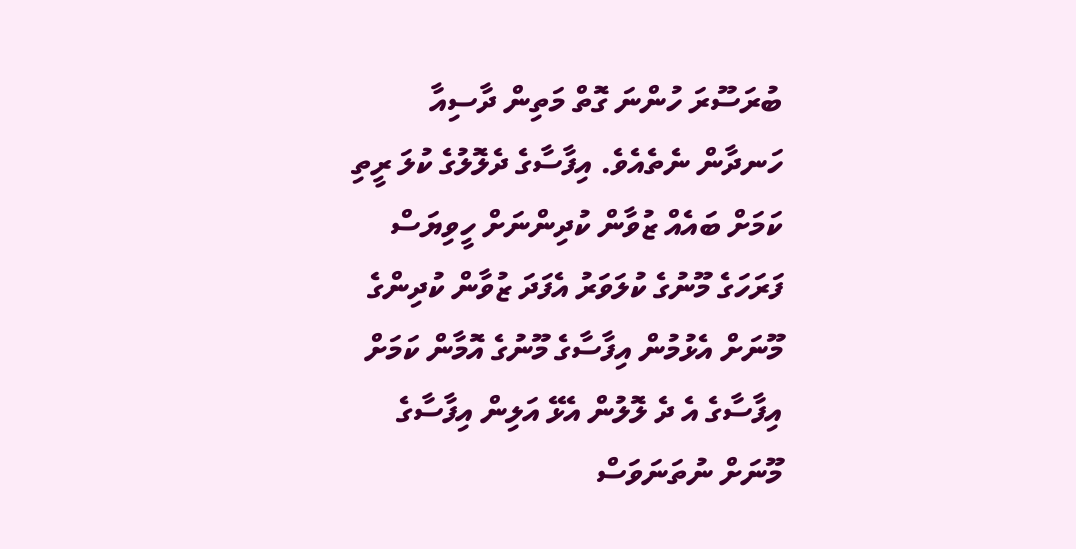ބުރަސޫރަ ހުންނަ ގޮތް މަތިން ދާސިއާ ހަނދާން ނެތެއެވެ. އިފާސާގެ ދެލޮލުގެ ކުލަ ރީތި ކަމަށް ބައެއް ޒުވާން ކުދިންނަށް ހީވިޔަސް ފަރަހަގެ މޫނުގެ ކުލަވަރު އެފަދަ ޒުވާން ކުދިންގެ މޫނަށް އެޅުމުން އިފާސާގެ މޫނުގެ އޮމާން ކަމަށް އިފާސާގެ އެ ދެ ލޮލުން އެޅޭ އަލިން އިފާސާގެ މޫނަށް ނުތަނަވަސް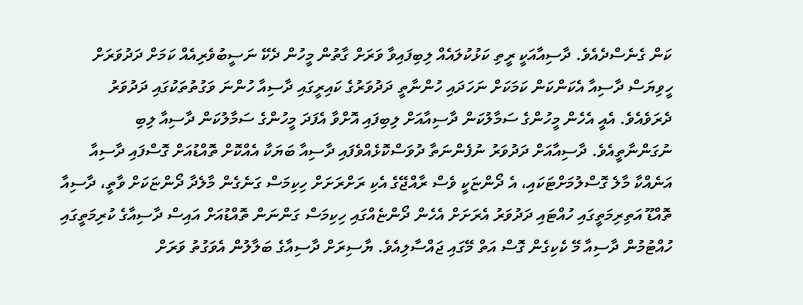ކަން ގެނެސްދެއެވެ. ދާސިއާއަކީ ރީތި ކަޅުކުލައެއް ލިބިފައިވާ ވަރަށް ގާތުން މީހުން ދެކޭ ނަސީބުވެރިއެއް ކަމަށް ދަދުވަރަށް ހީވިޔަސް ދާސިއާ އެކަންކަން ކަމަކަށް ނަހަދައި ހުންނާތީ ދަދުވަރުގެ ކައިރީގައި ދާސިއާ ހުންނަ ވަގުތުތަކުގައި ދަދުވަރު ދެރަވެއެވެ. އެއީ އެހެން މީހުންގެ ސަމާލުކަން ދާސިއާއަށް ލިބިފައި އޮށްވާ އެފަދަ މީހުންގެ ސަމާލުކަން ދާސިއާ ލިބި ނުގަންނާތީއެވެ. ދާސިއާއަށް ދަދުވަރު ނުފެންނަތާ ދުވަސްކޮޅެއްވެފައި ދާސިއާ ބަޔަކާ އެއްކޮށް ތޮއްޑުއަށް ގޮސްފައި ދާސިއާ އަނެއްކާ މާލެ ގޮސްލުމަށްޓަކައި، އެ ދޯންޏަކީ ވެސް ރާއްޖޭގެ އެކި ރަށްރަށަށް ހިކިމަސް ގަނެގެން މާލެދާ ދޯންޏަކަށް ވާތީ، ދާސިއާ ތޮއްޑޫ އަތިރިމަތީގައި ހުއްޓައި ދަދުވަރު އެރަށަށް އެހެން ދޯންޏެއްގައި ހިކިމަސް ގަންނަން ތޮއްޑުއަށް އައިސް ދާސިއާގެ ކުރިމަތީގައި ހުއްޓުމުން ދާސިއާ މޭ ކެކިގެން ގޮސް އަތް މޭގައި ޖައްސާލިއެވެ. ޔާސިރަށް ދާސިއާގެ ބަލާލުން އެވަގުތު ވަރަށް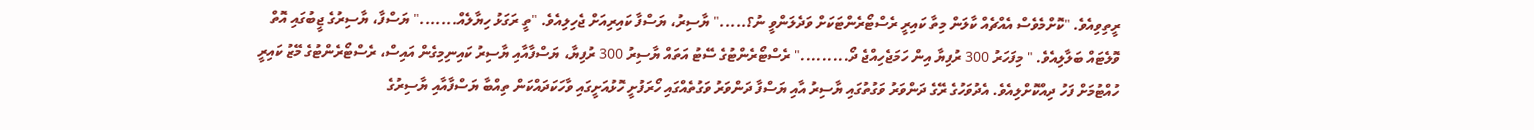ރީތިވިއެވެ. "ކޮށްމެވެސް އެއްޗެއް ކާލަން މިތާ ކައިރީ ރެސްޓޯރެންޓަކަށް ވަދެލަންވީ ނު؟....." ޔާސިރު، ޔަސްފާ ކައިރިއަށް ޖެހިލިއެވެ. "ތީ ރަގަޅު ހިޔާލެއް......." ޔަސްފާ، ޔާސިރުގެ ޖީބުގައި އޮތް ވޮލެޓައް ބަލާލިއެވެ. " މިފަހަރު 300 ރުފިޔާ އިން ހަމަޖެހިއްޖެ ދޯ........." ރެސްޓޯރެންޓުގެ ސޭޓު އަތައް ޔާސިރު 300 ރުފިޔާ، ޔަސްފާއާއި ޔާސިރު ކައިނިމިގެން އައިސް، ރެސްޓޯރެންޓުގެ މޭޒު ކައިރީ ހުއްޓުމަށް ފަހު ދިއްކޮށްލިއެވެ. އެދުވަހުގެ ރޭގެ ދަންވަރު ވަގުތުގައި ޔާސިރު އާއި ޔަސްފާ ދަންވަރު ވަގުތެއްގައި ހޯރަފުށީ ހޮޅުއަށީގައި ވާހަކަދައްކަން ތިއްބާ ޔަސްފާއާއި ޔާސިރުގެ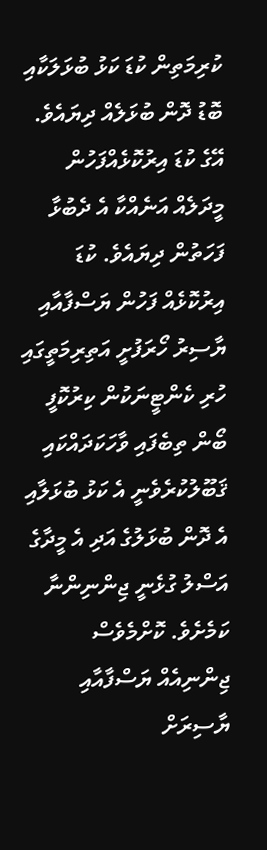ކުރިމަތިން ކުޑަ ކަޅު ބުޅަލަކާއި ބޮޑު ދޮން ބުޅަލެއް ދިޔައެވެ. އޭގެ ކުޑަ އިރުކޮޅެއްފަހުން މީދަލެއް އަނެއްކާ އެ ދެބުޅާ ފަހަތުން ދިޔައެވެ. ކުޑަ އިރުކޮޅެއް ފަހުން ޔަސްފާއާއި ޔާސިރު ހޯރަފުށީ އަތިރިމަތީގައި ހުރި ކެންޓީނަކުން ކިރުކޮފީ ބޯން ތިބެފައި ވާހަކަދައްކައި ޤަބޫލުކުރެވެނީ އެ ކަޅު ބުޅަލާއި އެ ދޮން ބުޅަލުގެ އަދި އެ މީދާގެ އަސްލު ގުޅެނީ ޖިންނިންނާ ކަމެށެވެ. ކޮށްމެވެސް ޖިންނިއެއް ޔަސްފާއާއި ޔާސިރަށް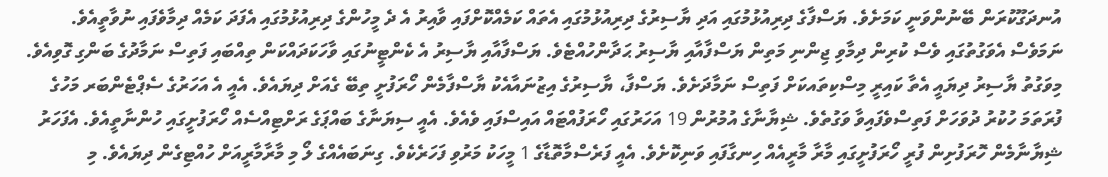އުނދަގޫކުރަން ބޭނުންވަނީ ކަމަށެވެ. ޔަސްފާގެ ދިރިއުޅުމުގައި އަދި ޔާސިރުގެ ދިރިއުޅުމުގައި އެތައް ކަމެއްކޮށްފައި ވާއިރު އެ ދެ މީހުންގެ ދިރިއުޅުމުގައި އެފަދަ ކަމެއް ދިމާވެފައި ނުވާތީއެވެ. ނަމަވެސް އެވަގުތުގައި ވެސް ކުރިން ދިމާވި ޖިންނި މަތިން ޔަސްފާއާއި ޔާސިރު ޙަދާންހުއްޓެވެ. ޔަސްފާއާއި ޔާސިރު އެ ކެންޓީނުގައި ވާހަކަދައްކަން ތިއްބައި ފަތިސް ނަމާދުގެ ބަންގި ގޮވިއެވެ. މިވަގުތު ޔާސިރު ދިޔައީ އެތާ ކައިރީ މިސްކިތައކަށް ފަތިސް ނަމާދަށެވެ. ޔަސްފާ، ޔާސިރުގެ އިޒުނައާއެކު ޔާސްފާމެން ހޯރަފުށީ ތިބޭ ގެއަށް ދިޔައެވެ. އެއީ އެ އަހަރުގެ ސެޕްޓެންބަރ މަހުގެ ފުރަތަމަ ހުކުރު ދުވަހަށް ފަތިސްވެފައިވާ ވަގުތެވެ. ޝިޔާނާގެ އުމުރުން 19 އަހަރުގައި ހޯރަފުއްޓައް އައިސްފައި ވެއެވެ. އެއީ ސިޔަނާގެ ބައްޕަގެ ރަށްޓިއްސެއް ހޯރަފުށީގައި ހުންނާތީއެވެ. އެފަހަރު ޝިޔާނާމެން ހޮރަފުށިން ފުރީ ހޯރަފުށީގައި މާރާ މާރީއެއް ހިނގާފައި ވަނިކޮށެވެ. އެއީ ފަރެސްމާތޮޑާގެ 1 މީހަކު މަރުވި ފަހަރެކެވެ. ގިނަބައެއްގެ ލޯ މި މާރާމާރީއަށް ހުއްޓިގެން ދިޔައެވެ. މި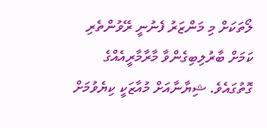ލޯތަކަށް މި މަންޒަރު ފެނުނީ ރޭވުންތެރި ކަމަށް ބާރުލިބިގެންވާ މާރާމާރީއެއްގެ ގޮތުގައެވެ. ޝިޔާނާއަށް މުއާޒަކީ ކިޔެވުމަށް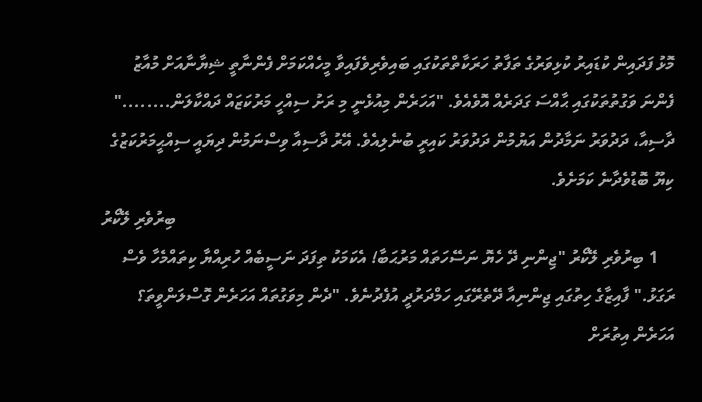މޮޅު ފަދައިން ކުޑައިރު ކުޅިވަރުގެ ތަފާތު ހަރަކާތްތަކުގައި ބައިވެރިވެފައިވާ މީހެއްކަމަށް ފެންނާތީ ޝިޔާނާއަށް މުއާޒު ފެންނަ ވަގުތުތަކުގައި ޙާއްސަ ގަދަރެއް އޮވެއެވެ. "އަހަރެން މިއުޅެނީ މި ރަށު ސިއްހީ މަރުކަޒައް ދައްކާލަން........" ދާސިއާ، ދަދުވަރު ނަމާދުން އަޔުމުން ދަދުވަރު ކައިރީ ބުނެލިއެވެ. އޭރު ދާސިއާ ވިސްނަމުން ދިޔައީ ސިއްޙީމަރުކަޒުގެ ކިޔޫ ބޮޑުވެދާނެ ކަމަށެވެ.
                                                                                                                        ބިރުވެރި ލޭކޯރު
    1 ބިރުވެރި ލޭކޯރު "ޖިންނި ދޭ ހެޔޮ ނަސޭހަތައް މަރުޙަބާ! އެކަމަކު ތިފަދަ ނަސީބެއް ހުރިއްޔާ ކިތައްމެހާ ވެސް ރަގަޅު." ފާއިޒާގެ ހިތުގައި ޖިންނިއާ ދޭތެރޭގައި ހަމްދަރުދީ އުފެދުނެވެ. "ދެން މިވަގުތައް އަހަރެން ގޮސްލަންވީތަ؟ އަހަރެން އިތުރަށް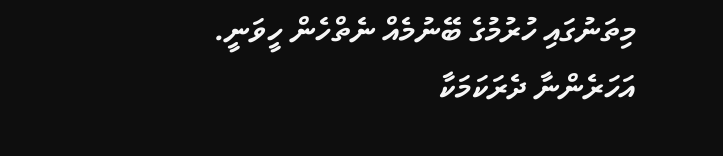މިތަނުގައި ހުރުމުގެ ބޭނުމެއް ނެތްހެން ހީވަނީ. އަހަރެންނާ ދެރަކަމަކާ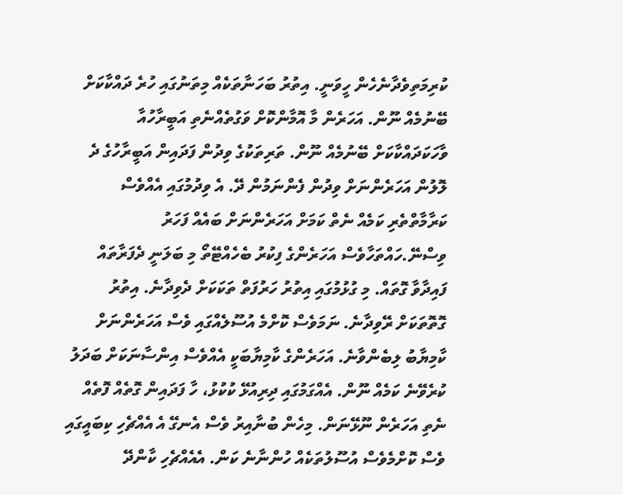ކުރިމަތިވެދާނެހެން ހީވަނީ. އިތުރު ބަހަނާތަކެއް މިތަނުގައި ހުރެ ދައްކާކަށް ބޭނުމެއް ނޫން. އަހަރެން މާ އޮމާންކޮށް ވަގުތެއްނެތި އަބީރާހުއާ ވާހަކަދައްކާކަށް ބޭނުމެއް ނޫން. ތަރިތަކުގެ ވިދުން ފަދައިން އަބީރާހުގެ ދެ ލޮލުން އަހަރެންނަށް ވިދުން ފެންނަމުން ދޭ. އެ ވިދުމުގައި އެއްވެސް ކަރާމާތްތެރި ކަމެއް ނެތް ކަމަށް އަހަރެންނަށް ބައެއް ފަހަރު ވިސްނޭ.ހައްތަހާވެސް އަހަރެންގެ ފިކުރު ބެހެއްޓޭތޯ މި ބަލަނީ ދެފަރާތައް ފައިދާވާ ގޮތައް. މި ގުޅުމުގައި އިތުރު ހަރުފަތް ތަކަކަށް ދެވިދާނެ. އިތުރު ގޮތޮތަކަށް ރޭވިދާނެ. ނަމަވެސް ކޮށްމެ އުސޫލެއްގައި ވެސް އަހަރެންނަށް ކާމިޔާބު ލިބެންވާނެ. އަހަރެންގެ ކާމިޔާބަކީ އެއްވެސް އިންސާނަކަށް ބަދަލު ކުރެވޭނެ ކަމެއް ނޫން. އެއްގަމުގައި ދިރިއުޅޭ ކުކުޅު، ހާ ފަދައިން ގޮތެއް ފޮތެއް ނެތި އަހަރެން ނޫޅޭނަން. މިހެން ބުނާއިރު ވެސް އެނގޭ އެ އެއްޗެހި ކިބައީގައި ވެސް ކޮށްމެވެސް އުސޫލުތަކެއް ހުންނާނެ ކަން. އެއެއްޗެހި ކާންދޭ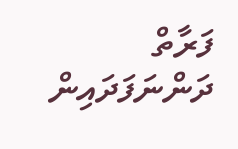ފަރާތް ދަންނަފަދައިން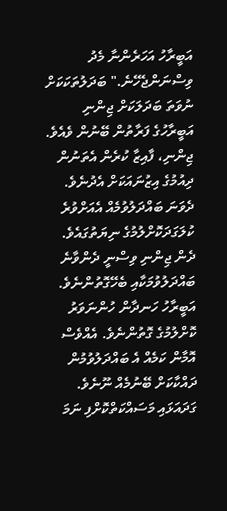އަބީރާހު އަހަރެންނާ މެދު ވިސްނަންޖެހޭނެ." ބަދަލުތަކަކަށް ނުވަތަ ބަދަލަކަށް ޖިންނި އަބީރާހުގެ ފަރާތުން ބޭނުން ވެއެވެ. ޖިންނި، ފާއިޒާ ކުރެން އެތަނުން ދިއުމުގެ އިޒުނައަކަށް އެދުނެވެ. ދެވަނަ ބައްދަލުވުމެއް އެއަށްވުރެ ކުލަގަދަކޮށްލުމުގެ ނިޔަތުގައެވެ. ދެން ޖިންނި ވިސްނީ ދެންވާނެ ބައްދަލުވުމަކާއި ބެހޭގޮތުންނެވެ. އަބީރާހު ހަނދާން ހުންނަވަރު ކޮށްލުމުގެ ގޮތުންނެވެ. އެއްވެސް އޮމާން ކަމެއް އެ ބައްދަލުވުމުން ދައްކާކަށް ބޭނުމެއް ނޫނެވެ. ގަދައަޅައި މަސައްކަތްކޮށްފި ނަމަ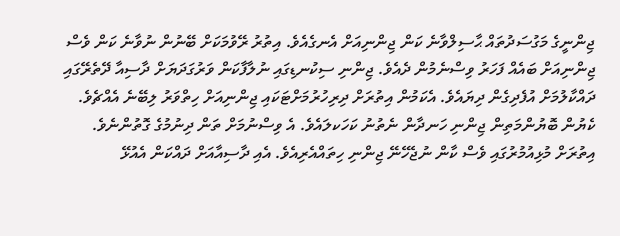ޖިންނީގެ މަގުސަދުތައް ޙާސިލްވާނެ ކަން ޖިންނިއަށް އެނގެއެވެ. އިތުރު ރޭވުމަކަށް ބޭނުން ނުވާނެ ކަން ވެސް ޖިންނިއަށް ބައެއް ފަހަރު ވިސްނެމުން ދެއެވެ. ޖިންނި ސިކުނޑިގައި ނުލާފާކަން ވަރުގަދަޔަށް ދާސިއާ ދޭތެރޭގައި ދައްކާލުމަށް އުފެދިގެން ދިޔައެވެ. އެކަމުން އިތުރަށް ދިރިހުރުމަށްޓަކައި ޖިންނިއަށް ހިތްވަރު ލިބޭނެ އެއްޗެވެ. ކެޔުން ބޮޔުންމަތިން ޖިންނި ހަނދާން ނެތުނު ކަހަކލައެވެ. އެ ވިސްނުމަށް ތަން ދިނުމުގެ ގޮތުންނެވެ. އިތުރަށް މުޅިއުމުރުގައި ވެސް ކާން ނުޖެހޭނޭ ޖިންނި ހިތައްއެރިއެވެ. އެއި ދާސިއާއަށް ދައްކަން އެއުޅޭ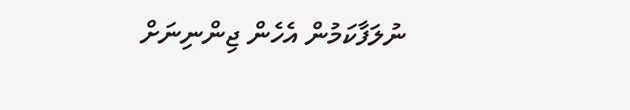ނުލަފާކަމުން އެހެން ޖިންނިނަށް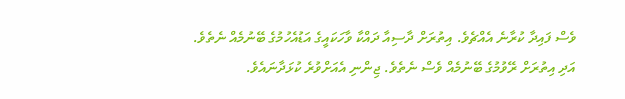ވެސް ފައިދާ ކުރާނެ އެއްޗެވެ. އިތުރަށް ދާސިއާ ދައްކާ ވާހަކައީގެ އަޑުއެހުމުގެ ބޭނުމެއް ނެތެވެ. އަދި އިތުރަށް ރޭވުމުގެ ބޭނުމެއް ވެސް ނެތެވެ. ޖިންނި އެއަށްވުރެ ކުޅަދާނައެވެ.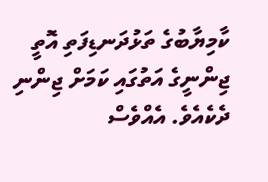ކާމިޔާބުގެ ތަޅުދަނޑިފަތި އޮތީ ޖިންނީގެ އަތުގައި ކަމަށް ޖިންނި ދެކެއެވެ. އެއްވެސް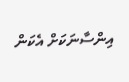އިންސާނަކަށް އެކަން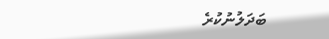ބަދަލުނުކުރެ